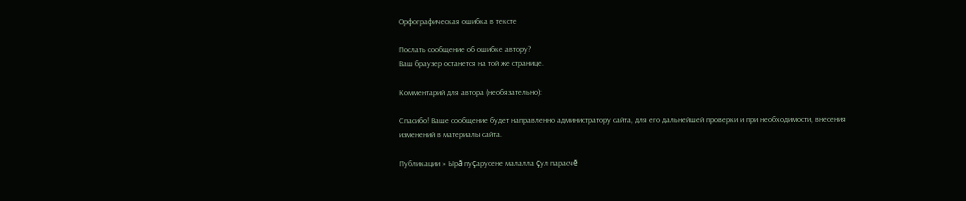Орфографическая ошибка в тексте

Послать сообщение об ошибке автору?
Ваш браузер останется на той же странице.

Комментарий для автора (необязательно):

Спасибо! Ваше сообщение будет направленно администратору сайта, для его дальнейшей проверки и при необходимости, внесения изменений в материалы сайта.

Публикации » Ырă пуçарусене малалла çул парасчĕ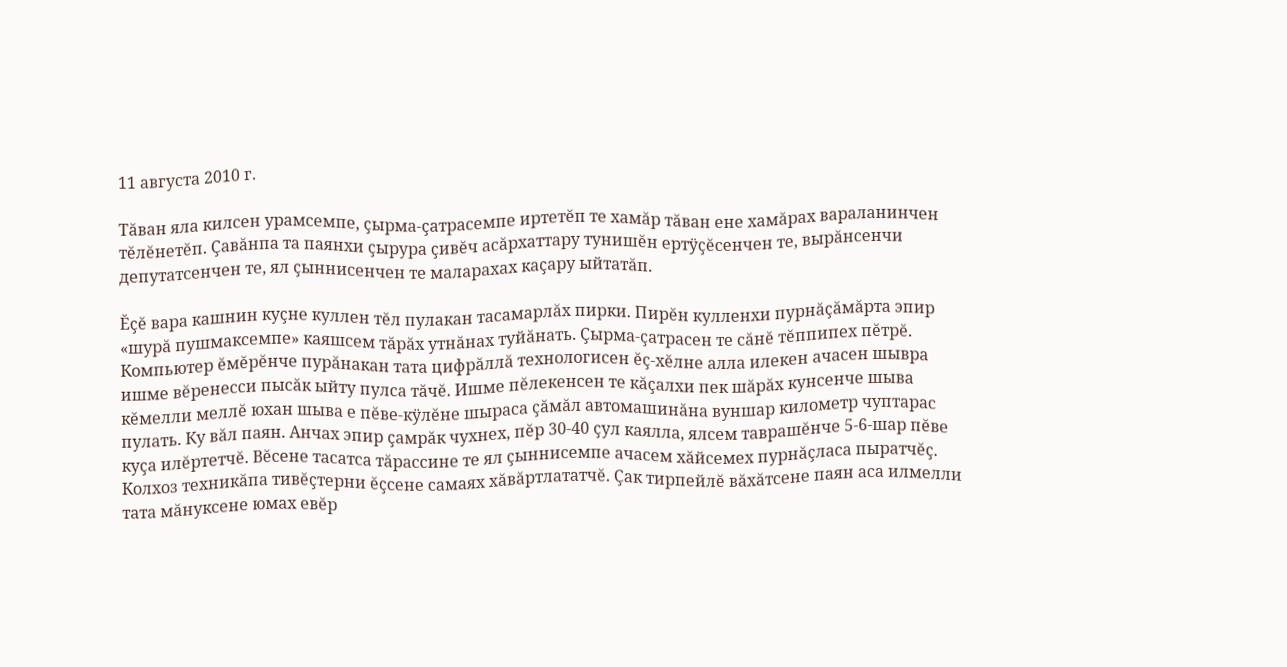11 августа 2010 г.

Тăван яла килсен урамсемпе, çырма-çатрасемпе иртетĕп те хамăр тăван ене хамăрах вараланинчен тĕлĕнетĕп. Çавăнпа та паянхи çырура çивĕч асăрхаттару тунишĕн ертÿçĕсенчен те, вырăнсенчи депутатсенчен те, ял çыннисенчен те маларахах каçару ыйтатăп.

Ĕçĕ вара кашнин куçне куллен тĕл пулакан тасамарлăх пирки. Пирĕн кулленхи пурнăçăмăрта эпир «шурă пушмаксемпе» каяшсем тăрăх утнăнах туйăнать. Çырма-çатрасен те сăнĕ тĕппипех пĕтрĕ. Компьютер ĕмĕрĕнче пурăнакан тата цифрăллă технологисен ĕç-хĕлне алла илекен ачасен шывра ишме вĕренесси пысăк ыйту пулса тăчĕ. Ишме пĕлекенсен те кăçалхи пек шăрăх кунсенче шыва кĕмелли меллĕ юхан шыва е пĕве-кÿлĕне шыраса çăмăл автомашинăна вуншар километр чуптарас пулать. Ку вăл паян. Анчах эпир çамрăк чухнех, пĕр 30-40 çул каялла, ялсем таврашĕнче 5-6-шар пĕве куçа илĕртетчĕ. Вĕсене тасатса тăрассине те ял çыннисемпе ачасем хăйсемех пурнăçласа пыратчĕç. Колхоз техникăпа тивĕçтерни ĕçсене самаях хăвăртлататчĕ. Çак тирпейлĕ вăхăтсене паян аса илмелли тата мăнуксене юмах евĕр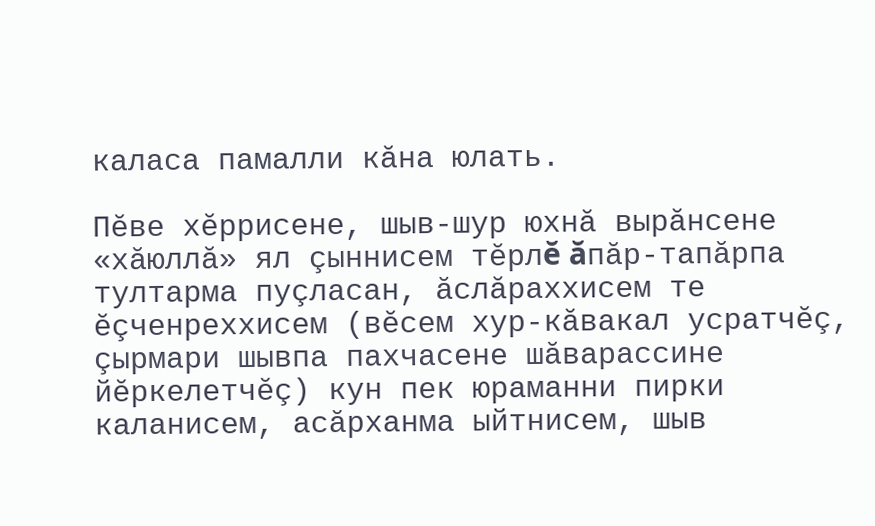каласа памалли кăна юлать.

Пĕве хĕррисене, шыв-шур юхнă вырăнсене «хăюллă» ял çыннисем тĕрлĕ ăпăр-тапăрпа тултарма пуçласан, ăслăраххисем те ĕçченреххисем (вĕсем хур-кăвакал усратчĕç, çырмари шывпа пахчасене шăварассине йĕркелетчĕç) кун пек юраманни пирки каланисем, асăрханма ыйтнисем, шыв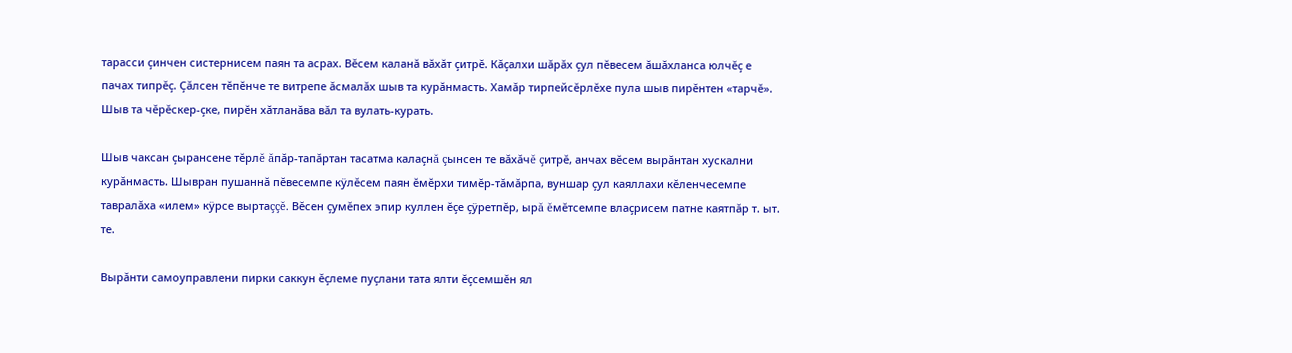тарасси çинчен систернисем паян та асрах. Вĕсем каланă вăхăт çитрĕ. Кăçалхи шăрăх çул пĕвесем ăшăхланса юлчĕç е пачах типрĕç. Çăлсен тĕпĕнче те витрепе ăсмалăх шыв та курăнмасть. Хамăр тирпейсĕрлĕхе пула шыв пирĕнтен «тарчĕ». Шыв та чĕрĕскер-çке, пирĕн хăтланăва вăл та вулать-курать.

Шыв чаксан çырансене тĕрлĕ ăпăр-тапăртан тасатма калаçнă çынсен те вăхăчĕ çитрĕ, анчах вĕсем вырăнтан хускални курăнмасть. Шывран пушаннă пĕвесемпе кÿлĕсем паян ĕмĕрхи тимĕр-тăмăрпа, вуншар çул каяллахи кĕленчесемпе тавралăха «илем» кÿрсе выртаççĕ. Вĕсен çумĕпех эпир куллен ĕçе çÿретпĕр, ырă ĕмĕтсемпе влаçрисем патне каятпăр т. ыт. те.

Вырăнти самоуправлени пирки саккун ĕçлеме пуçлани тата ялти ĕçсемшĕн ял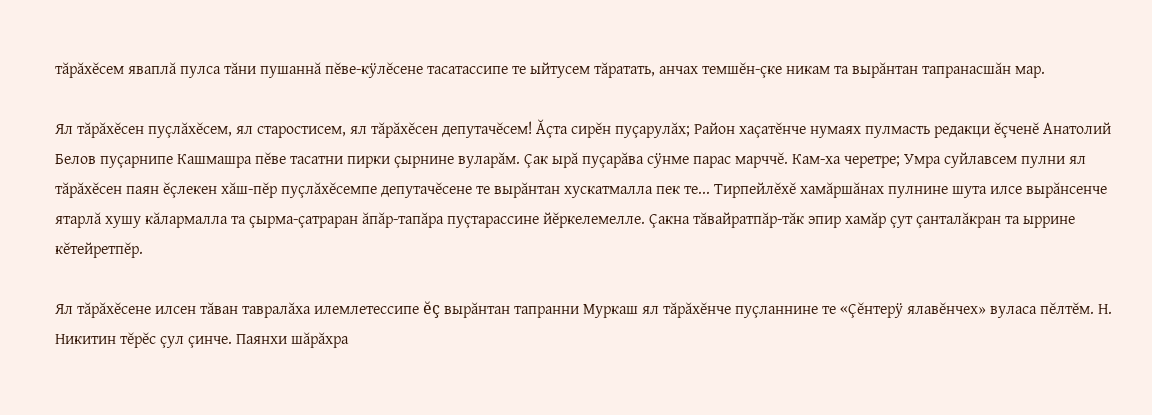тăрăхĕсем яваплă пулса тăни пушаннă пĕве-кÿлĕсене тасатассипе те ыйтусем тăратать, анчах темшĕн-çке никам та вырăнтан тапранасшăн мар.

Ял тăрăхĕсен пуçлăхĕсем, ял старостисем, ял тăрăхĕсен депутачĕсем! Ăçта сирĕн пуçарулăх; Район хаçатĕнче нумаях пулмасть редакци ĕçченĕ Анатолий Белов пуçарнипе Кашмашра пĕве тасатни пирки çырнине вуларăм. Çак ырă пуçарăва сÿнме парас марччĕ. Кам-ха черетре; Умра суйлавсем пулни ял тăрăхĕсен паян ĕçлекен хăш-пĕр пуçлăхĕсемпе депутачĕсене те вырăнтан хускатмалла пек те... Тирпейлĕхĕ хамăршăнах пулнине шута илсе вырăнсенче ятарлă хушу кăлармалла та çырма-çатраран ăпăр-тапăра пуçтарассине йĕркелемелле. Çакна тăвайратпăр-тăк эпир хамăр çут çанталăкран та ыррине кĕтейретпĕр.

Ял тăрăхĕсене илсен тăван тавралăха илемлетессипе ĕç вырăнтан тапранни Муркаш ял тăрăхĕнче пуçланнине те «Çĕнтерÿ ялавĕнчех» вуласа пĕлтĕм. Н. Никитин тĕрĕс çул çинче. Паянхи шăрăхра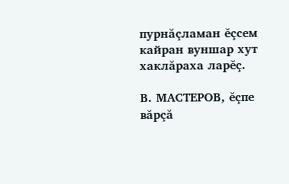пурнăçламан ĕçсем кайран вуншар хут хаклăраха ларĕç.

В. МАСТЕРОВ, ĕçпе вăрçă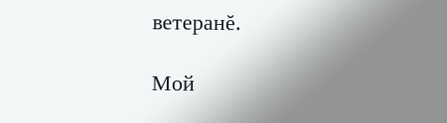ветеранĕ.

Мой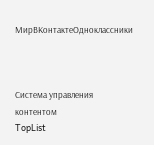МирВКонтактеОдноклассники



Система управления контентом
TopList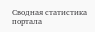Сводная статистика портала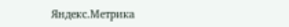Яндекс.Метрика